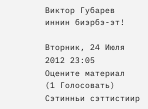Виктор Губарев иннин биэрбэ-эт!

Вторник, 24 Июля 2012 23:05
Оцените материал
(1 Голосовать)
Сэтинньи сэттистиир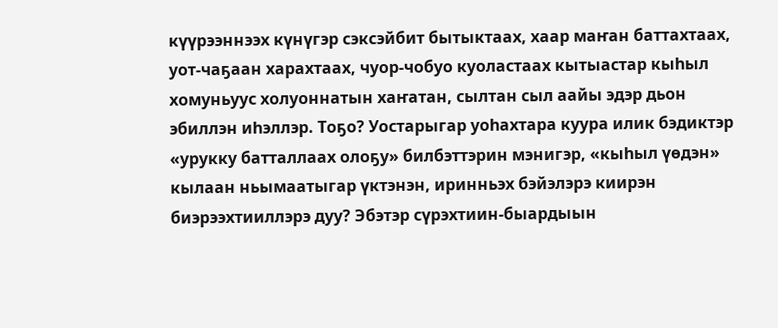күүрээннээх күнүгэр сэксэйбит бытыктаах, хаар маҥан баттахтаах,  уот-чаҕаан харахтаах, чуор-чобуо куоластаах кытыастар кыһыл хомуньуус холуоннатын хаҥатан, сылтан сыл аайы эдэр дьон эбиллэн иһэллэр. Тоҕо? Уостарыгар уоһахтара куура илик бэдиктэр «урукку батталлаах олоҕу» билбэттэрин мэнигэр, «кыһыл үөдэн» кылаан ньымаатыгар үктэнэн, иринньэх бэйэлэрэ киирэн биэрээхтииллэрэ дуу? Эбэтэр сүрэхтиин-быардыын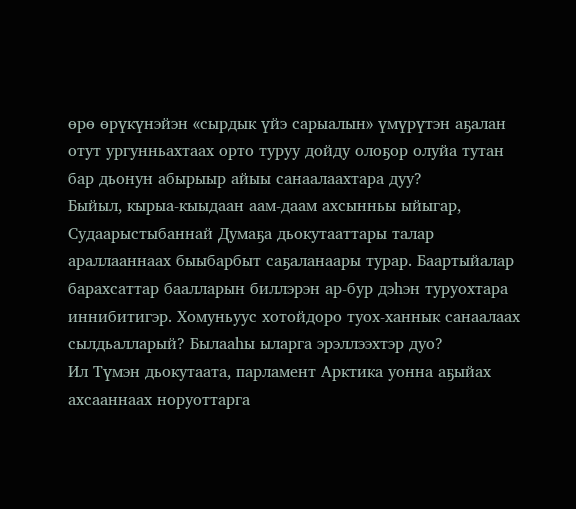өрө өрүкүнэйэн «сырдык үйэ сарыалын» үмүрүтэн аҕалан отут ургунньахтаах орто туруу дойду олоҕор олуйа тутан бар дьонун абырыыр айыы санаалаахтара дуу?
Быйыл, кырыа-кыыдаан аам-даам ахсынньы ыйыгар, Судаарыстыбаннай Думаҕа дьокутааттары талар араллааннаах быыбарбыт саҕаланаары турар. Баартыйалар барахсаттар баалларын биллэрэн ар-бур дэһэн туруохтара иннибитигэр. Хомуньуус хотойдоро туох-ханнык санаалаах сылдьалларый? Былааһы ыларга эрэллээхтэр дуо?
Ил Түмэн дьокутаата, парламент Арктика уонна аҕыйах ахсааннаах норуоттарга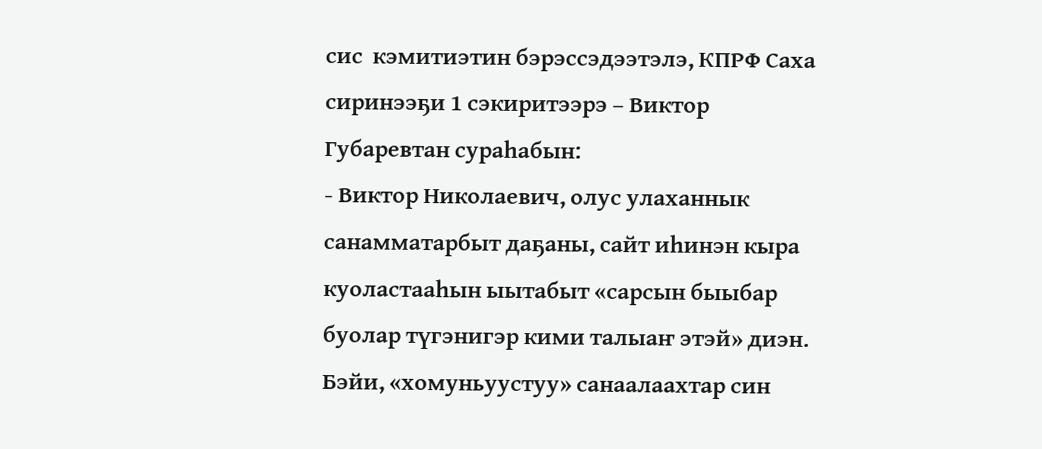сис  кэмитиэтин бэрэссэдээтэлэ, КПРФ Саха сиринээҕи 1 сэкиритээрэ – Виктор Губаревтан сураһабын:
- Виктор Николаевич, олус улаханнык санамматарбыт даҕаны, сайт иһинэн кыра куоластааһын ыытабыт «сарсын быыбар буолар түгэнигэр кими талыаҥ этэй» диэн. Бэйи, «хомуньуустуу» санаалаахтар син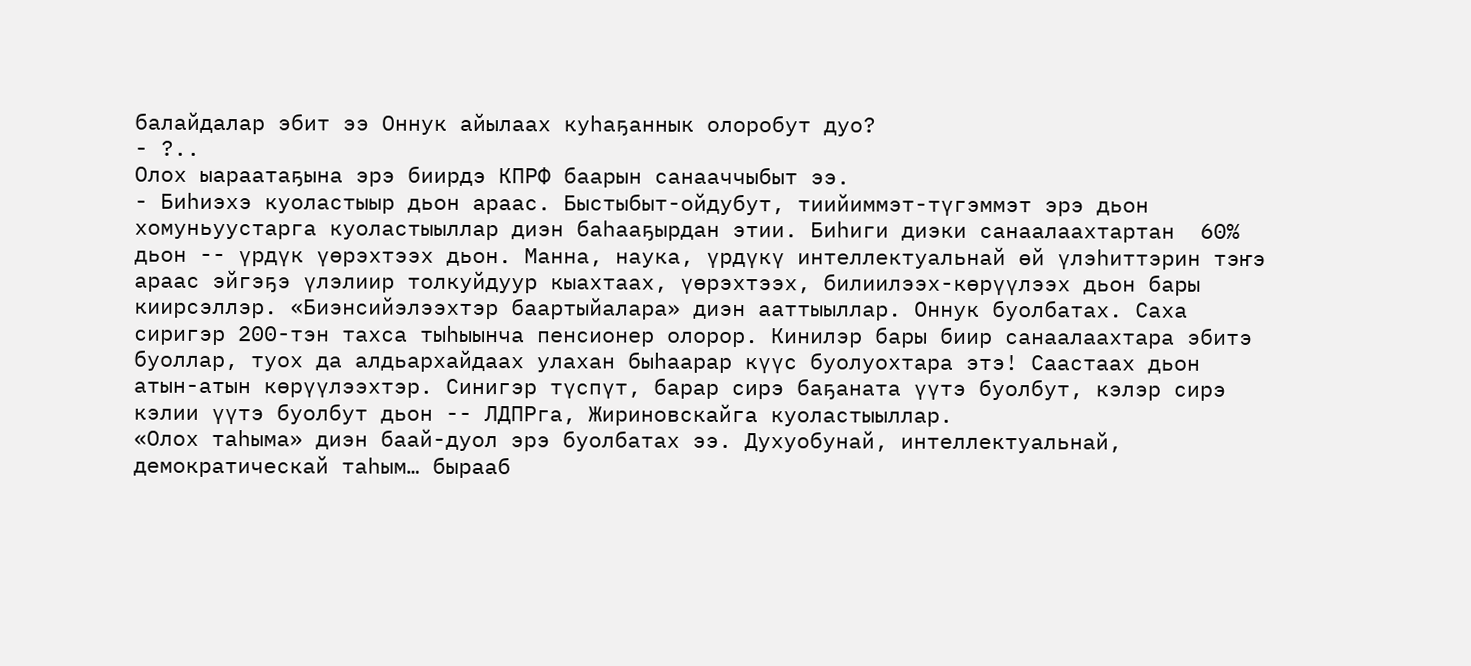балайдалар эбит ээ Оннук айылаах куһаҕаннык олоробут дуо?
- ?..
Олох ыараатаҕына эрэ биирдэ КПРФ баарын санааччыбыт ээ.
- Биһиэхэ куоластыыр дьон араас. Быстыбыт-ойдубут, тиийиммэт-түгэммэт эрэ дьон хомуньуустарга куоластыыллар диэн баһааҕырдан этии. Биһиги диэки санаалаахтартан  60% дьон -- үрдүк үөрэхтээх дьон. Манна, наука, үрдүкү интеллектуальнай өй үлэһиттэрин тэҥэ араас эйгэҕэ үлэлиир толкуйдуур кыахтаах, үөрэхтээх, билиилээх-көрүүлээх дьон бары киирсэллэр. «Биэнсийэлээхтэр баартыйалара» диэн ааттыыллар. Оннук буолбатах. Саха сиригэр 200-тэн тахса тыһыынча пенсионер олорор. Кинилэр бары биир санаалаахтара эбитэ буоллар, туох да алдьархайдаах улахан быһаарар күүс буолуохтара этэ! Саастаах дьон атын-атын көрүүлээхтэр. Синигэр түспүт, барар сирэ баҕаната үүтэ буолбут, кэлэр сирэ кэлии үүтэ буолбут дьон -- ЛДПРга, Жириновскайга куоластыыллар.
«Олох таһыма» диэн баай-дуол эрэ буолбатах ээ. Духуобунай, интеллектуальнай, демократическай таһым… бырааб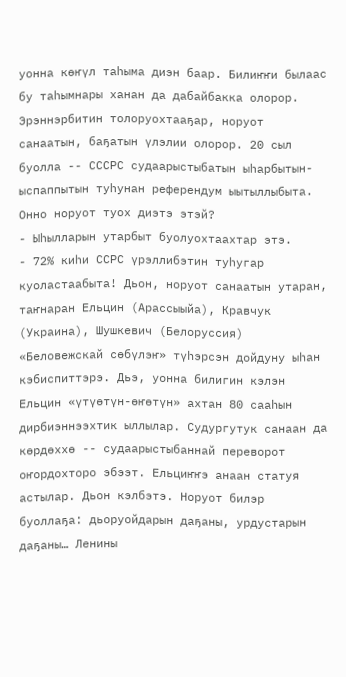уонна көҥүл таһыма диэн баар. Билиҥҥи былаас бу таһымнары ханан да дабайбакка олорор. Эрэннэрбитин толоруохтааҕар, норуот санаатын, баҕатын үлэлии олорор. 20 сыл буолла -- СССРС судаарыстыбатын ыһарбытын-ыспаппытын туһунан референдум ыытыллыбыта. Онно норуот туох диэтэ этэй?
- Ыһылларын утарбыт буолуохтаахтар этэ.
- 72% киһи ССРС үрэллибэтин туһугар куоластаабыта! Дьон, норуот санаатын утаран, таҥнаран Ельцин (Арассыыйа), Кравчук (Украина), Шушкевич (Белоруссия) «Беловежскай сөбүлэҥ» түһэрсэн дойдуну ыһан кэбиспиттэрэ. Дьэ, уонна билигин кэлэн Ельцин «үтүөтүн-өҥөтүн» ахтан 80 сааһын дирбиэннээхтик ыллылар. Судургутук санаан да көрдөххө -- судаарыстыбаннай переворот оҥордохторо эбээт. Ельциҥҥэ анаан статуя астылар. Дьон кэлбэтэ. Норуот билэр буоллаҕа: дьоруойдарын даҕаны, урдустарын даҕаны… Ленины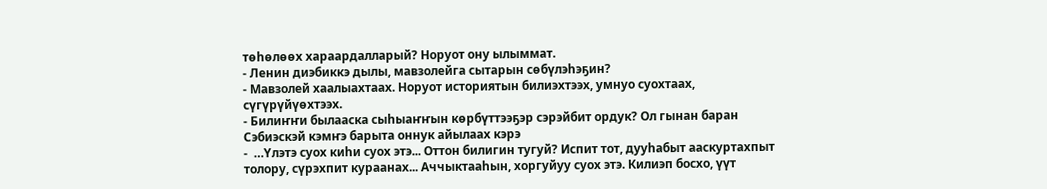төһөлөөх хараардалларый? Норуот ону ылыммат.
- Ленин диэбиккэ дылы, мавзолейга сытарын сөбүлэһэҕин?
- Мавзолей хаалыахтаах. Норуот историятын билиэхтээх, умнуо суохтаах, сүгүрүйүөхтээх.
- Билиҥҥи былааска сыһыаҥҥын көрбүттээҕэр сэрэйбит ордук? Ол гынан баран Сэбиэскэй кэмҥэ барыта оннук айылаах кэрэ
-  …Үлэтэ суох киһи суох этэ... Оттон билигин тугуй? Испит тот, дууһабыт ааскуртахпыт толору, сүрэхпит кураанах... Аччыктааһын, хоргуйуу суох этэ. Килиэп босхо, үүт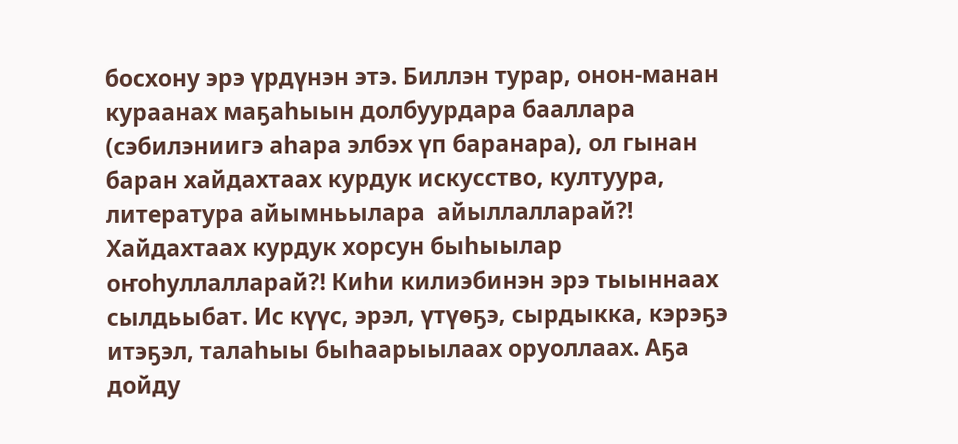босхону эрэ үрдүнэн этэ. Биллэн турар, онон-манан кураанах маҕаһыын долбуурдара бааллара (сэбилэниигэ аһара элбэх үп баранара), ол гынан баран хайдахтаах курдук искусство, култуура, литература айымньылара  айыллалларай?! Хайдахтаах курдук хорсун быһыылар оҥоһуллалларай?! Киһи килиэбинэн эрэ тыыннаах  сылдьыбат. Ис күүс, эрэл, үтүөҕэ, сырдыкка, кэрэҕэ итэҕэл, талаһыы быһаарыылаах оруоллаах. Аҕа дойду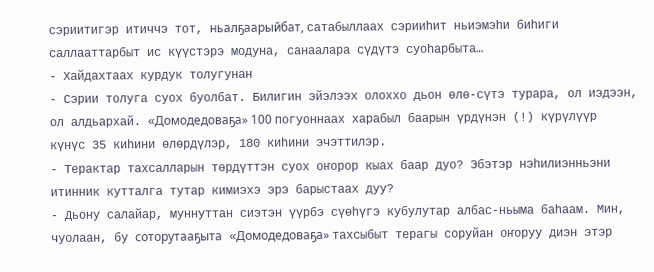сэриитигэр итиччэ тот, ньалҕаарыйбат, сатабыллаах сэрииһит ньиэмэһи биһиги саллааттарбыт ис күүстэрэ модуна, санаалара сүдүтэ суоһарбыта…
- Хайдахтаах курдук толугунан
- Сэрии толуга суох буолбат. Билигин эйэлээх олоххо дьон өлө-сүтэ турара, ол иэдээн, ол алдьархай. «Домодедоваҕа» 100 погуоннаах харабыл баарын үрдүнэн (!) күрүлүүр күнүс 35 киһини өлөрдүлэр, 180 киһини эчэттилэр.
- Терактар тахсалларын төрдүттэн суох оҥорор кыах баар дуо? Эбэтэр нэһилиэнньэни итинник кутталга тутар кимиэхэ эрэ барыстаах дуу?
- Дьону салайар, муннуттан сиэтэн үүрбэ сүөһүгэ кубулутар албас-ньыма баһаам. Мин, чуолаан, бу соторутааҕыта «Домодедоваҕа» тахсыбыт терагы соруйан оҥоруу диэн этэр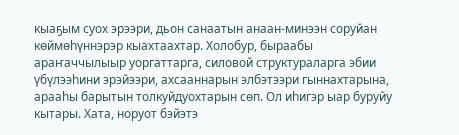кыаҕым суох эрээри, дьон санаатын анаан-минээн соруйан көймөһүннэрэр кыахтаахтар. Холобур, быраабы араҥаччылыыр уоргаттарга, силовой структураларга эбии үбүлээһини эрэйээри, ахсааннарын элбэтээри гыннахтарына, арааһы барытын толкуйдуохтарын сөп. Ол иһигэр ыар буруйу кытары. Хата, норуот бэйэтэ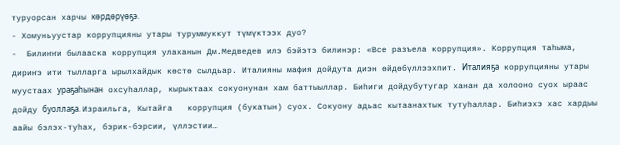туруорсан харчы көрдөрүөҕэ.
- Хомуньуустар коррупцияны утары туруммуккут түмүктээх дуо?
-  Билиҥҥи былааска коррупция улаханын Дм.Медведев илэ бэйэтэ билинэр: «Все разъела коррупция». Коррупция таһыма, дириҥэ ити тылларга ырылхайдык көстө сылдьар. Италияны мафия дойдута диэн өйдөбүллээхпит. Италияҕа коррупцияны утары муустаах ураҕаһынан охсуһаллар, кырыктаах сокуонунан хам баттыыллар. Биһиги дойдубутугар ханан да холооно суох ыраас дойду буоллаҕа. Израильга, Кытайга   коррупция (букатын) суох. Сокуону адьас кытаанахтык тутуһаллар. Биһиэхэ хас хардыы аайы бэлэх-туһах, бэрик-бэрсии, үллэстии…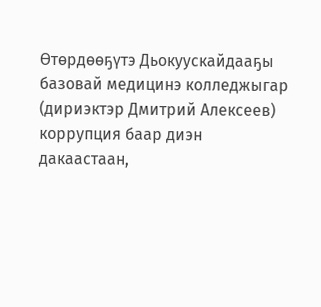Өтөрдөөҕүтэ Дьокуускайдааҕы базовай медицинэ колледжыгар (дириэктэр Дмитрий Алексеев) коррупция баар диэн дакаастаан,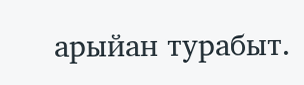арыйан турабыт.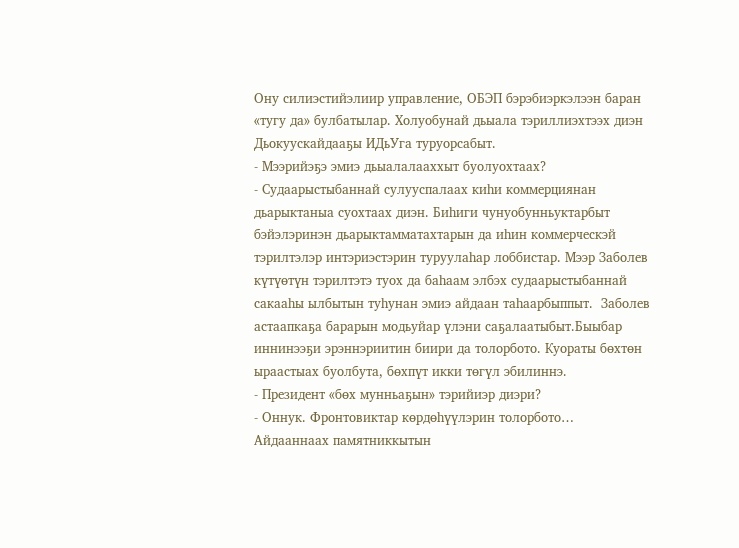Ону силиэстийэлиир управление, ОБЭП бэрэбиэркэлээн баран «тугу да» булбатылар. Холуобунай дьыала тэриллиэхтээх диэн Дьокуускайдааҕы ИДьУга туруорсабыт.
- Мээрийэҕэ эмиэ дьыалалааххыт буолуохтаах?
- Судаарыстыбаннай сулууспалаах киһи коммерциянан дьарыктаныа суохтаах диэн. Биһиги чунуобунньуктарбыт бэйэлэринэн дьарыктамматахтарын да иһин коммерческэй тэрилтэлэр интэриэстэрин туруулаһар лоббистар. Мээр Заболев күтүөтүн тэрилтэтэ туох да баһаам элбэх судаарыстыбаннай сакааһы ылбытын туһунан эмиэ айдаан таһаарбыппыт.  Заболев астаапкаҕа барарын модьуйар үлэни саҕалаатыбыт.Быыбар иннинээҕи эрэннэриитин биири да толорбото. Куораты бөхтөн ыраастыах буолбута, бөхпүт икки төгүл эбилиннэ.
- Президент «бөх мунньаҕын» тэрийиэр диэри?
- Оннук. Фронтовиктар көрдөһүүлэрин толорбото…
Айдааннаах памятниккытын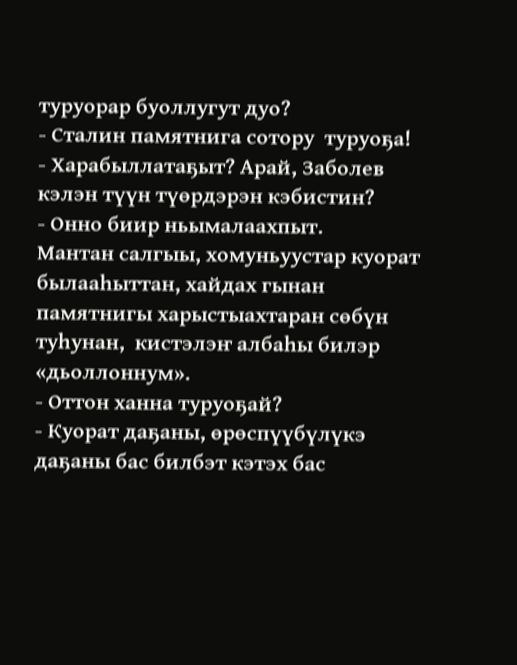туруорар буоллугут дуо?
- Сталин памятнига сотору  туруоҕа!
- Харабыллатаҕыт? Арай, Заболев кэлэн түүн түөрдэрэн кэбистин?
- Онно биир ньымалаахпыт.
Мантан салгыы, хомуньуустар куорат былааһыттан, хайдах гынан памятнигы харыстыахтаран сөбүн туһунан,  кистэлэҥ албаһы билэр «дьоллоннум».
- Оттон ханна туруоҕай?
- Куорат даҕаны, өрөспүүбүлүкэ даҕаны бас билбэт кэтэх бас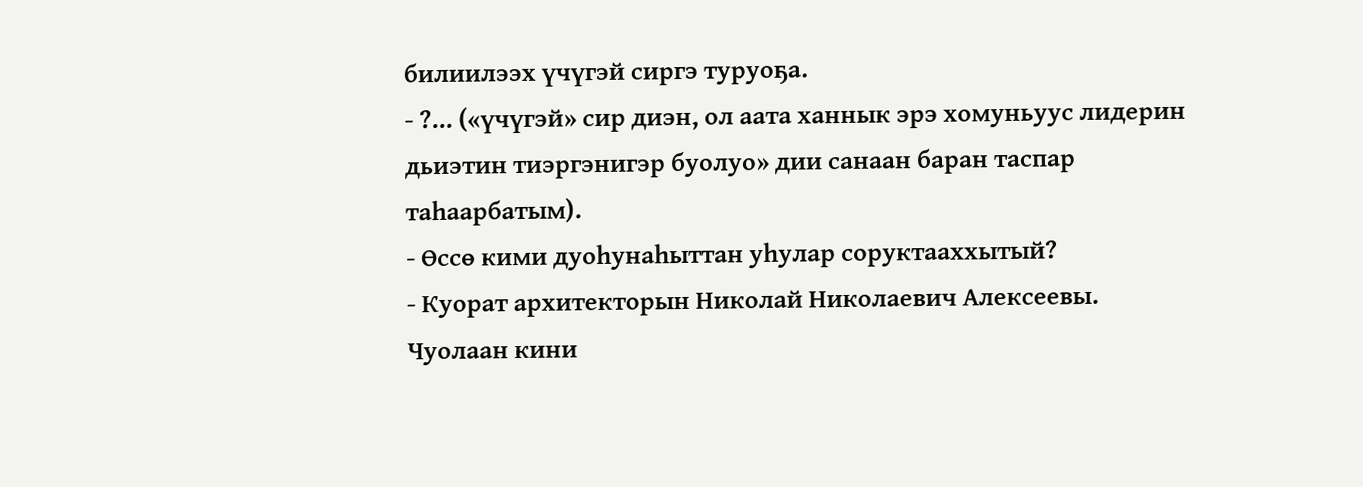билиилээх үчүгэй сиргэ туруоҕа.
- ?... («үчүгэй» сир диэн, ол аата ханнык эрэ хомуньуус лидерин дьиэтин тиэргэнигэр буолуо» дии санаан баран таспар таһаарбатым).
- Өссө кими дуоһунаһыттан уһулар соруктааххытый?
- Куорат архитекторын Николай Николаевич Алексеевы. Чуолаан кини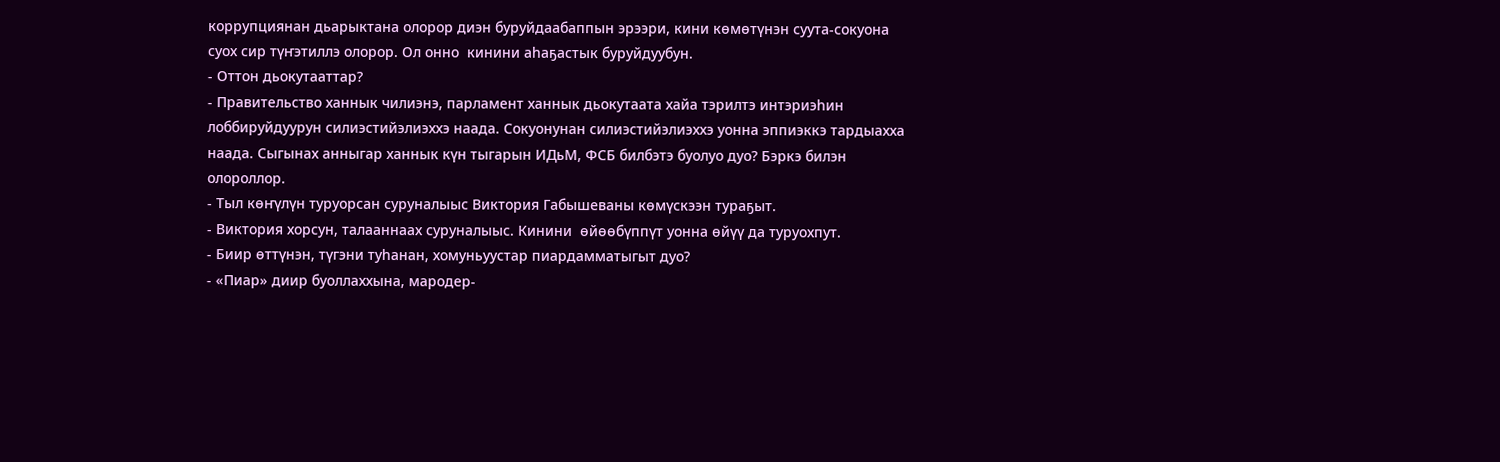коррупциянан дьарыктана олорор диэн буруйдаабаппын эрээри, кини көмөтүнэн суута-сокуона суох сир түҥэтиллэ олорор. Ол онно  кинини аһаҕастык буруйдуубун.
- Оттон дьокутааттар?
- Правительство ханнык чилиэнэ, парламент ханнык дьокутаата хайа тэрилтэ интэриэһин лоббируйдуурун силиэстийэлиэххэ наада. Сокуонунан силиэстийэлиэххэ уонна эппиэккэ тардыахха наада. Сыгынах анныгар ханнык күн тыгарын ИДьМ, ФСБ билбэтэ буолуо дуо? Бэркэ билэн олороллор.
- Тыл көҥүлүн туруорсан суруналыыс Виктория Габышеваны көмүскээн тураҕыт.
- Виктория хорсун, талааннаах суруналыыс. Кинини  өйөөбүппүт уонна өйүү да туруохпут.
- Биир өттүнэн, түгэни туһанан, хомуньуустар пиардамматыгыт дуо?
- «Пиар» диир буоллаххына, мародер-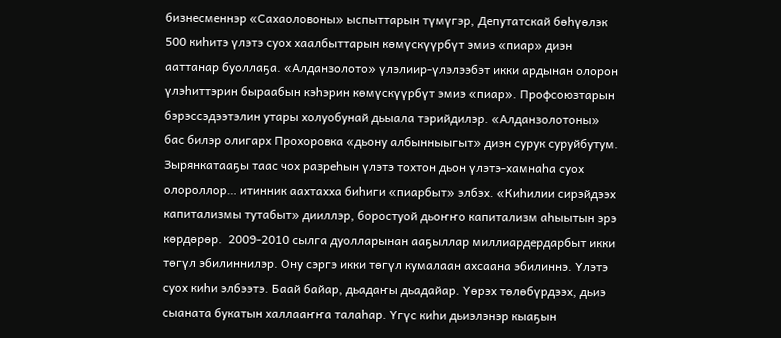бизнесменнэр «Сахаоловоны» ыспыттарын түмүгэр, Депутатскай бөһүөлэк 500 киһитэ үлэтэ суох хаалбыттарын көмүскүүрбүт эмиэ «пиар» диэн ааттанар буоллаҕа. «Алданзолото» үлэлиир-үлэлээбэт икки ардынан олорон үлэһиттэрин быраабын кэһэрин көмүскүүрбүт эмиэ «пиар». Профсоюзтарын бэрэссэдээтэлин утары холуобунай дьыала тэрийдилэр. «Алданзолотоны» бас билэр олигарх Прохоровка «дьону албынныыгыт» диэн сурук суруйбутум.   Зырянкатааҕы таас чох разреһын үлэтэ тохтон дьон үлэтэ-хамнаһа суох олороллор… итинник аахтахха биһиги «пиарбыт» элбэх. «Киһилии сирэйдээх капитализмы тутабыт» дииллэр, боростуой дьоҥҥо капитализм аһыытын эрэ көрдөрөр.  2009-2010 сылга дуолларынан ааҕыллар миллиардердарбыт икки төгүл эбилиннилэр. Ону сэргэ икки төгүл кумалаан ахсаана эбилиннэ. Үлэтэ суох киһи элбээтэ. Баай байар, дьадаҥы дьадайар. Үөрэх төлөбүрдээх, дьиэ сыаната букатын халлааҥҥа талаһар. Үгүс киһи дьиэлэнэр кыаҕын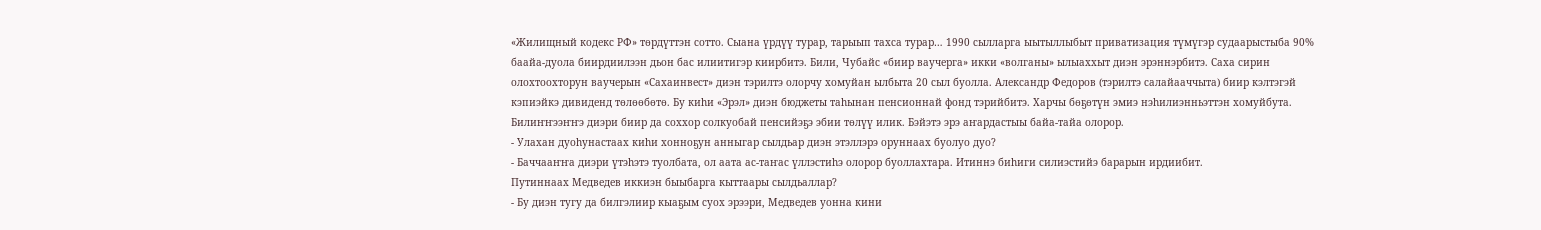«Жилищный кодекс РФ» төрдүттэн сотто. Сыана үрдүү турар, тарыып тахса турар… 1990 сылларга ыытыллыбыт приватизация түмүгэр судаарыстыба 90% баайа-дуола биирдиилээн дьон бас илиитигэр киирбитэ. Били, Чубайс «биир ваучерга» икки «волганы» ылыаххыт диэн эрэннэрбитэ. Саха сирин олохтоохторун ваучерын «Сахаинвест» диэн тэрилтэ олорчу хомуйан ылбыта 20 сыл буолла. Александр Федоров (тэрилтэ салайааччыта) биир кэлтэгэй кэпиэйкэ дивиденд төлөөбөтө. Бу киһи «Эрэл» диэн бюджеты таһынан пенсионнай фонд тэрийбитэ. Харчы бөҕөтүн эмиэ нэһилиэнньэттэн хомуйбута. Билиҥҥээҥҥэ диэри биир да соххор солкуобай пенсийэҕэ эбии төлүү илик. Бэйэтэ эрэ аҥардастыы байа-тайа олорор.
- Улахан дуоһунастаах киһи хонноҕун анныгар сылдьар диэн этэллэрэ оруннаах буолуо дуо?
- Баччааҥҥа диэри үтэһэтэ туолбата, ол аата ас-таҥас үллэстиһэ олорор буоллахтара. Итиннэ биһиги силиэстийэ барарын ирдиибит.
Путиннаах Медведев иккиэн быыбарга кыттаары сылдьаллар?
- Бу диэн тугу да билгэлиир кыаҕым суох эрээри, Медведев уонна кини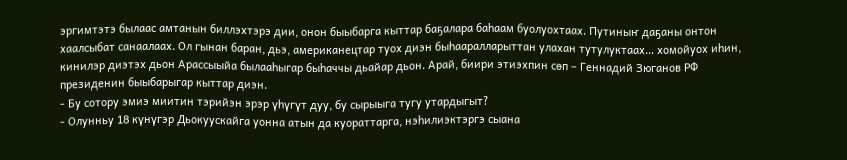эргимтэтэ былаас амтанын биллэхтэрэ дии, онон быыбарга кыттар баҕалара баһаам буолуохтаах. Путиныҥ даҕаны онтон хаалсыбат санаалаах. Ол гынан баран, дьэ, американецтар туох диэн быһааралларыттан улахан тутулуктаах… хомойуох иһин, кинилэр диэтэх дьон Арассыыйа былааһыгар быһаччы дьайар дьон. Арай, биири этиэхпин сөп – Геннадий Зюганов РФ президенин быыбарыгар кыттар диэн.
- Бу сотору эмиэ миитин тэрийэн эрэр үһүгүт дуу, бу сырыыга тугу утардыгыт?
- Олунньу 18 күнүгэр Дьокуускайга уонна атын да куораттарга, нэһилиэктэргэ сыана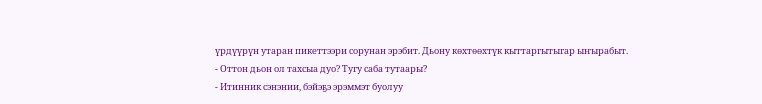үрдүүрүн утаран пикеттээри сорунан эрэбит. Дьону көхтөөхтүк кыттаргытыгар ыҥырабыт.
- Оттон дьон ол тахсыа дуо? Тугу саба тутаары?
- Итинник сэнэнии, бэйэҕэ эрэммэт буолуу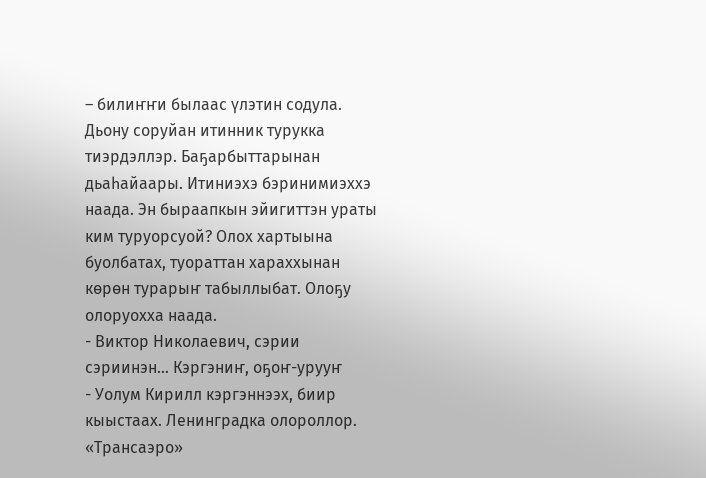– билиҥҥи былаас үлэтин содула. Дьону соруйан итинник турукка тиэрдэллэр. Баҕарбыттарынан дьаһайаары. Итиниэхэ бэринимиэххэ наада. Эн быраапкын эйигиттэн ураты ким туруорсуой? Олох хартыына буолбатах, туораттан хараххынан көрөн турарыҥ табыллыбат. Олоҕу олоруохха наада.
- Виктор Николаевич, сэрии сэриинэн... Кэргэниҥ, оҕоҥ-урууҥ
- Уолум Кирилл кэргэннээх, биир кыыстаах. Ленинградка олороллор. «Трансаэро»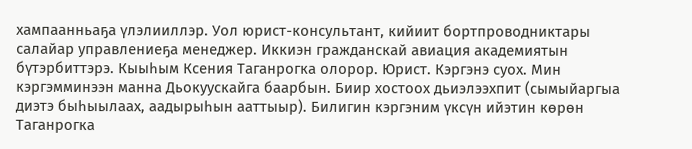хампаанньаҕа үлэлииллэр. Уол юрист-консультант, кийиит бортпроводниктары салайар управлениеҕа менеджер. Иккиэн гражданскай авиация академиятын бүтэрбиттэрэ. Кыыһым Ксения Таганрогка олорор. Юрист. Кэргэнэ суох. Мин кэргэмминээн манна Дьокуускайга баарбын. Биир хостоох дьиэлээхпит (сымыйаргыа диэтэ быһыылаах, аадырыһын ааттыыр). Билигин кэргэним үксүн ийэтин көрөн Таганрогка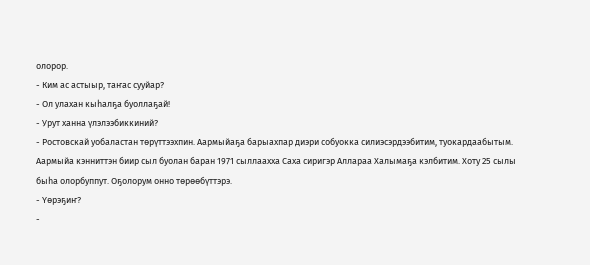олорор.
- Ким ас астыыр, таҥас сууйар?
- Ол улахан кыһалҕа буоллаҕай!
- Урут ханна үлэлээбиккиний?
- Ростовскай уобаластан төрүттээхпин. Аармыйаҕа барыахпар диэри собуокка силиэсэрдээбитим, туокардаабытым. Аармыйа кэнниттэн биир сыл буолан баран 1971 сыллаахха Саха сиригэр Аллараа Халымаҕа кэлбитим. Хоту 25 сылы быһа олорбуппут. Оҕолорум онно төрөөбүттэрэ.
- Үөрэҕиҥ?
-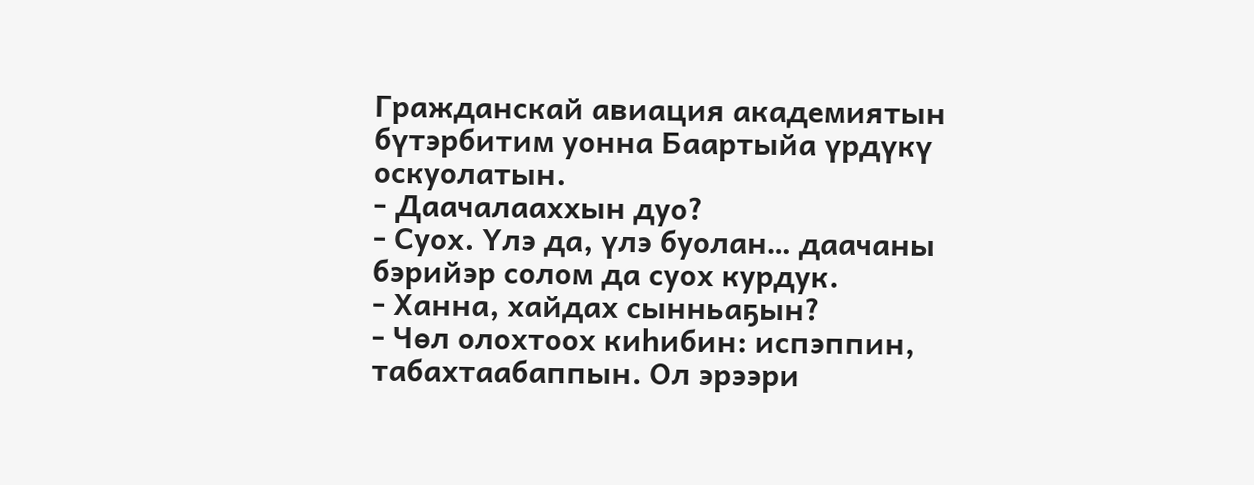Гражданскай авиация академиятын бүтэрбитим уонна Баартыйа үрдүкү оскуолатын.
- Даачалааххын дуо?
- Суох. Үлэ да, үлэ буолан… даачаны бэрийэр солом да суох курдук.
- Ханна, хайдах сынньаҕын?
- Чөл олохтоох киһибин: испэппин, табахтаабаппын. Ол эрээри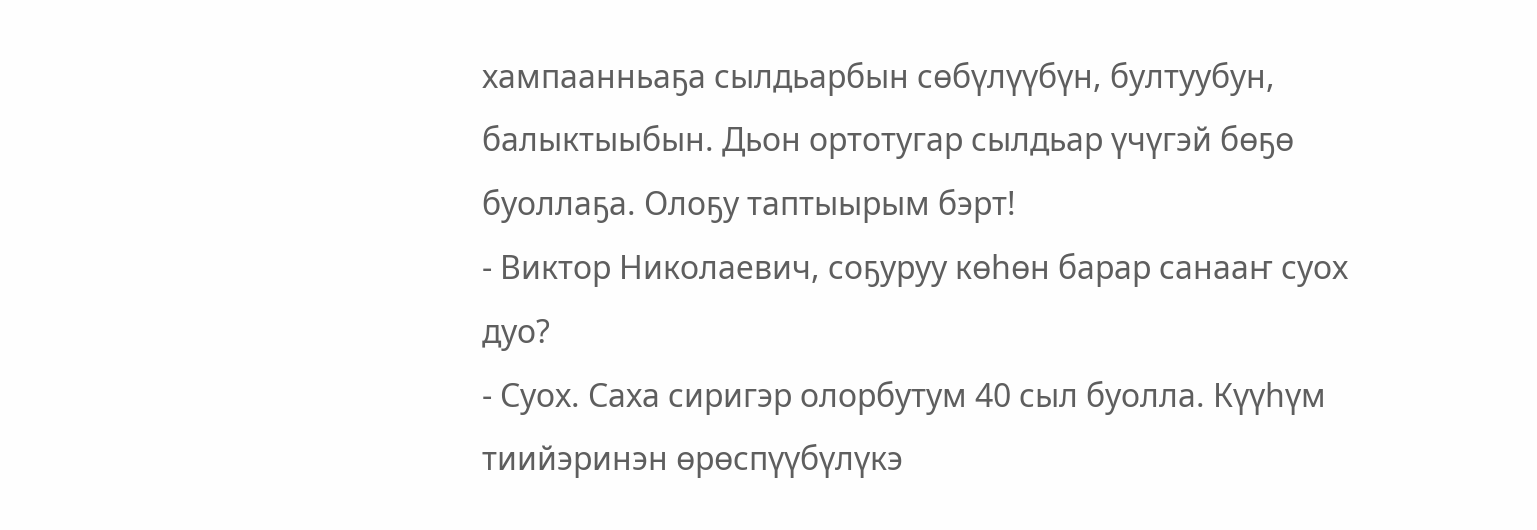хампаанньаҕа сылдьарбын сөбүлүүбүн, бултуубун, балыктыыбын. Дьон ортотугар сылдьар үчүгэй бөҕө буоллаҕа. Олоҕу таптыырым бэрт!
- Виктор Николаевич, соҕуруу көһөн барар санааҥ суох дуо?
- Суох. Саха сиригэр олорбутум 40 сыл буолла. Күүһүм тиийэринэн өрөспүүбүлүкэ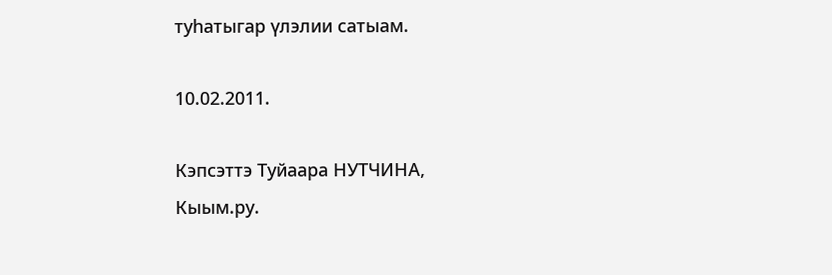туһатыгар үлэлии сатыам.

10.02.2011.

Кэпсэттэ Туйаара НУТЧИНА,
Кыым.ру.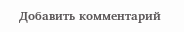Добавить комментарий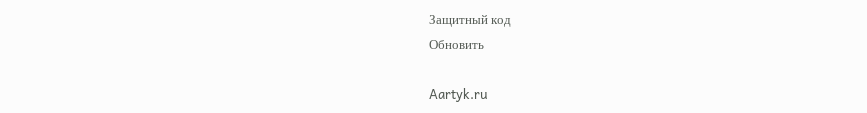Защитный код
Обновить

Aartyk.ru